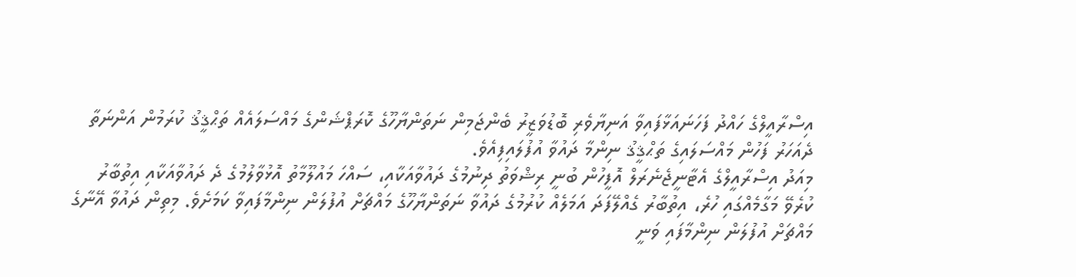އިސްރާއީލްގެ ހައްދު ފަހަނައަޅާފައިވާ އަނިޔާވެރި ބޮޑުވަޒީރު ބެންޖަމިން ނަތަންޔާހޫގެ ކޮރަޕްޝަންގެ މައްސަލައެއް ތަޙްޤީޤު ކުރަމުން އަންނަތާ ދެއަހަރު ފަހުން މައްސަލައިގެ ތަޙްޤީޤު ނިންމާ ދައުވާ އުފުލައިފިއެވެ.
މިއަދު އިސްރާއީލްގެ އެޓާނީޖެނެރަލް އޮފީހުން ބުނީ ރިޝްވަތު ދިނުމުގެ ދައުވާއަކާއި، ސައްހަ މައުލޫމާތު އޮޅުވާލުމުގެ ދެ ދައުވާއަކާއި އިތުބާރު ކުރެވޭ މަގާމެއްގައި ހުރެ، އިތުބާރު ގެއްލޭފަދަ އަމަލެއް ކުރުމުގެ ދައުވާ ނަތަންޔާހޫގެ މައްޗަށް އުފުލަން ނިންމާފައިވާ ކަމަށެވެ. މިތިން ދައުވާ އޭނާގެ މައްޗަށް އުފުލަން ނިންމާފައި ވަނީ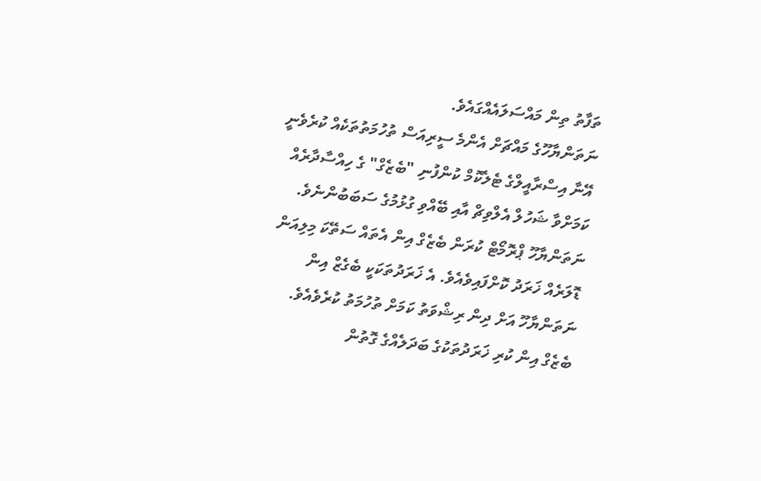ތަފާތު ތިން މައްސަލައެއްގައެވެ.
ނަތަންޔާހޫގެ މައްޗަށް އެންމެ ސީރިއަސް ތުހުމަތުތަކެއް ކުރެވެނީ އޭނާ އިސްރާއީލްގެ ޓެލެކޮމް ކުންފުނި "ބެޒެގް" ގެ ހިއްސާދާރެއް ކަމަށްވާ ޝަހުލް އެލްވިޗް އާއި ބޭއްވި ގުޅުމުގެ ސަބަބުންނެވެ. ނަތަންޔާހޫ ޕްރޮމޯޓް ކުރަން ބެޒެގް އިން އެތައް ސަތޭކަ މިލިއަން ޑޮލަރެއް ޚަރަދު ކޮށްފައިވެއެވެ. އެ ޚަރަދުތަކަކީ ބެގެޒް އިން ނަތަންޔާހޫ އަށް ދިން ރިޝްވަތު ކަމަށް ތުހުމަތު ކުރެވެއެވެ.
ބެޒެގް އިން ކުރި ޚަރަދުތަކުގެ ބަދަލެއްގެ ގޮތުން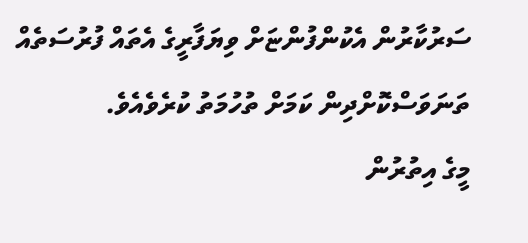ސަރުކާރުން އެކުންފުންޏަށް ވިޔަފާރީގެ އެތައް ފުރުސަތެއް ތަނަވަސްކޮށްދިން ކަމަށް ތުހުމަތު ކުރެވެއެވެ.
މީގެ އިތުރުން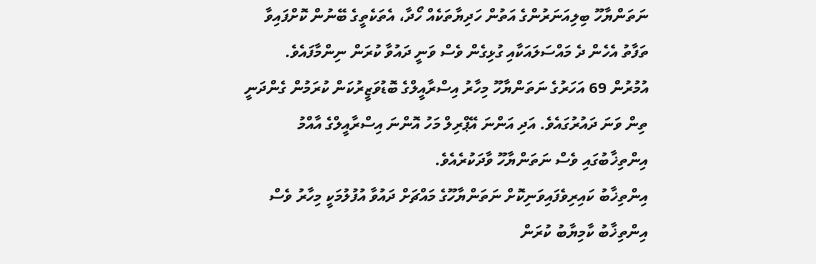ނަތަންޔާހޫ ބިލިއަނަރުންގެ އަތުން ހަދިޔާތަކެއް ހޯދާ، އެތަކެތީގެ ބޭނުން ކޮށްފައިވާ ތަފާތު އެހެން ދެ މައްސަލައަކާއި ގުޅިގެން ވެސް ވަނީ ދައުވާ ކުރަން ނިންމާފައެވެ.
އުމުރުން 69 އަހަރުގެ ނަތަންޔާހޫ މިހާރު އިސްރާއީލްގެ ބޮޑުވަޒީރުކަން ކުރަމުން ގެންދަނީ ތިން ވަނަ ދައުރުގައެވެ. އަދި އަންނަ އޭޕްރިލް މަހު އޮންނަ އިސްރާއީލްގެ އާއްމު އިންތިޚާބުގައި ވެސް ނަތަންޔާހޫ ވާދަކުރެއެވެ.
އިންތިޚާބު ކައިރިވެފައިވަނިކޮށް ނަތަންޔާހޫގެ މައްޗަށް ދައުވާ އުފުލުމަކީ މިހާރު ވެސް އިންތިޚާބު ކާމިޔާބު ކުރަން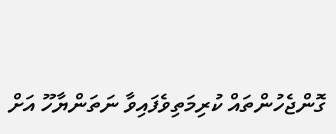ގޮންޖެހުންތައް ކުރިމަތިވެފައިވާ ނަތަންޔާހޫ އަށް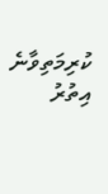ކުރިމަތިވާނެ އިތުރު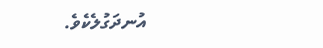އުނދަގުލެކެވެ.